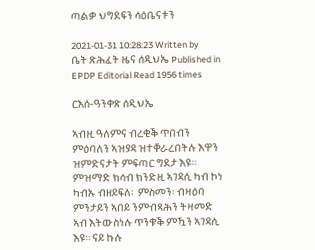ጣልቃ ህግደፍን ሳዕቤናቱን

2021-01-31 10:28:23 Written by  ቤት ጽሕፈት ዜና ሰዲህኤ Published in EPDP Editorial Read 1956 times

ርእሰ-ዓንቀጽ ሰዲህኤ

ኣብዚ ዓለምና ብረቂቕ ጥበብን ምዕባለን ኣዝያዳ ዝተቐራረበትሉ እዋን ዝምድናታት ምፍጣር ግደታ እዩ። ምዝማድ ክሳብ ክንድዚ ኣገዳሲ ካብ ኮነ ካብኡ ብዘይፍለ፡  ምስመን፡ ብዛዕባ ምንታይን ኣበይ ንምብጻሕን ትዛመድ ኣብ እትውስነሉ ጥንቁቕ ምዃን ኣገዳሲ እዩ። ናይ ኩሉ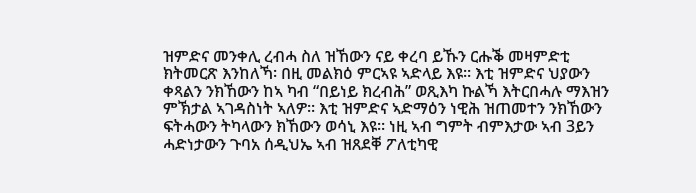ዝምድና መንቀሊ ረብሓ ስለ ዝኸውን ናይ ቀረባ ይኹን ርሑቕ መዛምድቲ ክትመርጽ እንከለኻ፡ በዚ መልክዕ ምርኣዩ ኣድላይ እዩ። እቲ ዝምድና ህያውን ቀጻልን ንክኸውን ከኣ ካብ “በይነይ ክረብሕ” ወጺእካ ኩልኻ እትርበሓሉ ማእዝን ምኽታል ኣገዳስነት ኣለዎ። እቲ ዝምድና ኣድማዕን ነዊሕ ዝጠመተን ንክኸውን ፍትሓውን ትካላውን ክኸውን ወሳኒ እዩ። ነዚ ኣብ ግምት ብምእታው ኣብ 3ይን ሓድነታውን ጉባአ ሰዲህኤ ኣብ ዝጸደቐ ፖለቲካዊ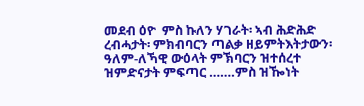መደብ ዕዮ  ምስ ኩለን ሃገራት፡ ኣብ ሕድሕድ ረብሓታት፡ ምክብባርን ጣልቃ ዘይምትእትታውን፡ ዓለም-ለኻዊ ውዕላት ምኽባርን ዝተሰረተ ዝምድናታት ምፍጣር …….ምስ ዝዀነት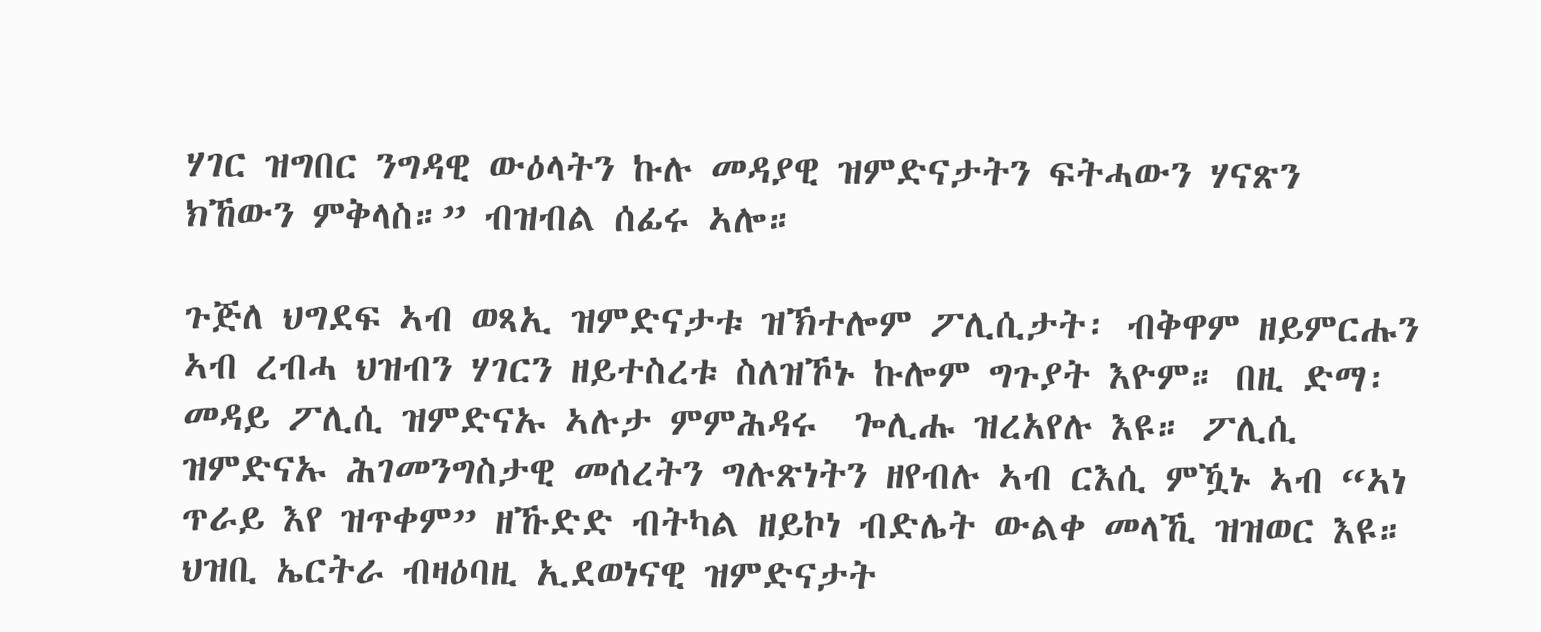ሃገር ዝግበር ንግዳዊ ውዕላትን ኩሉ መዳያዊ ዝምድናታትን ፍትሓውን ሃናጽን ክኸውን ምቅላስ።” ብዝብል ሰፊሩ ኣሎ።

ጉጅለ ህግደፍ ኣብ ወጻኢ ዝምድናታቱ ዝኽተሎም ፖሊሲታት፡ ብቅዋም ዘይምርሑን ኣብ ረብሓ ህዝብን ሃገርን ዘይተስረቱ ስለዝኾኑ ኩሎም ግጉያት እዮም። በዚ ድማ፡ መዳይ ፖሊሲ ዝምድናኡ ኣሉታ ምምሕዳሩ  ጐሊሑ ዝረአየሉ እዩ። ፖሊሲ ዝምድናኡ ሕገመንግስታዊ መሰረትን ግሉጽነትን ዘየብሉ ኣብ ርእሲ ምዃኑ ኣብ “ኣነ ጥራይ እየ ዝጥቀም” ዘኹድድ ብትካል ዘይኮነ ብድሌት ውልቀ መላኺ ዝዝወር እዩ። ህዝቢ ኤርትራ ብዛዕባዚ ኢደወነናዊ ዝምድናታት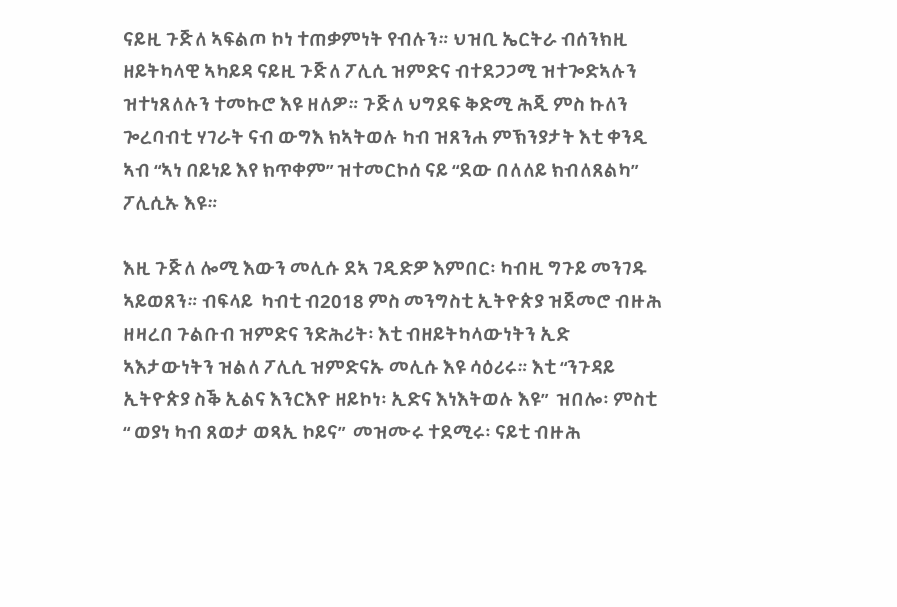ናይዚ ጉጅለ ኣፍልጦ ኮነ ተጠቃምነት የብሉን። ህዝቢ ኤርትራ ብሰንክዚ ዘይትካላዊ ኣካይዳ ናይዚ ጉጅለ ፖሊሲ ዝምድና ብተደጋጋሚ ዝተጐድኣሉን ዝተነጸለሉን ተመኩሮ እዩ ዘለዎ። ጉጅለ ህግደፍ ቅድሚ ሕጂ ምስ ኩለን ጐረባብቲ ሃገራት ናብ ውግእ ክኣትወሉ ካብ ዝጸንሐ ምኽንያታት እቲ ቀንዲ ኣብ “ኣነ በይነይ እየ ክጥቀም” ዝተመርኮሰ ናይ “ደው በለለይ ክብለጸልካ” ፖሊሲኡ እዩ።

እዚ ጉጅለ ሎሚ እውን መሊሱ ደኣ ገዲድዎ እምበር፡ ካብዚ ግጉይ መንገዱ ኣይወጸን። ብፍላይ  ካብቲ ብ2018 ምስ መንግስቲ ኢትዮጵያ ዝጀመሮ ብዙሕ ዘዛረበ ጉልቡብ ዝምድና ንድሕሪት፡ እቲ ብዘይትካላውነትን ኢድ ኣእታውነትን ዝልለ ፖሊሲ ዝምድናኡ መሊሱ እዩ ሳዕሪሩ። እቲ “ንጉዳይ ኢትዮጵያ ስቕ ኢልና እንርእዮ ዘይኮነ፡ ኢድና እነእትወሉ እዩ”  ዝበሎ፡ ምስቲ “ ወያነ ካብ ጸወታ ወጻኢ ኮይና”  መዝሙሩ ተደሚሩ፡ ናይቲ ብዙሕ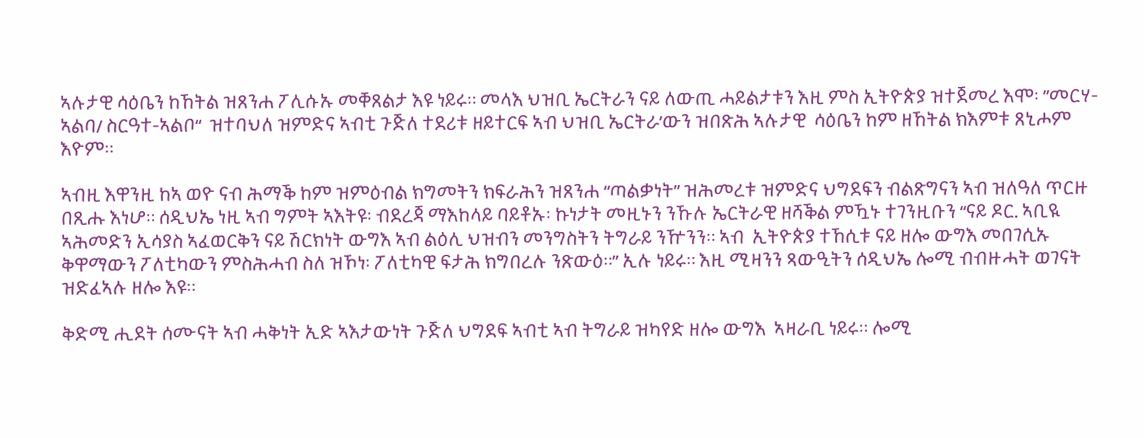ኣሉታዊ ሳዕቤን ከኸትል ዝጸንሐ ፖሊሱኡ መቐጸልታ እዩ ነይሩ። መላእ ህዝቢ ኤርትራን ናይ ለውጢ ሓይልታቱን እዚ ምስ ኢትዮጵያ ዝተጀመረ እሞ፡ ”መርሃ-ኣልባ/ ስርዓተ-ኣልቦ“  ዝተባህለ ዝምድና ኣብቲ ጉጅለ ተደሪቱ ዘይተርፍ ኣብ ህዝቢ ኤርትራ’ውን ዝበጽሕ ኣሉታዊ  ሳዕቤን ከም ዘኸትል ክእምቱ ጸኒሖም እዮም።

ኣብዚ እዋንዚ ከኣ ወዮ ናብ ሕማቕ ከም ዝምዕብል ክግመትን ክፍራሕን ዝጸንሐ “ጣልቃነት” ዝሕመረቱ ዝምድና ህግደፍን ብልጽግናን ኣብ ዝለዓለ ጥርዙ በጺሑ እነሆ። ሰዲህኤ ነዚ ኣብ ግምት ኣእትዩ፡ ብደረጃ ማእከላይ ባይቶኡ፡ ኩነታት መዚኑን ንኹሉ ኤርትራዊ ዘሻቕል ምዃኑ ተገንዚቡን “ናይ ዶር. ኣቢዪ ኣሕመድን ኢሳያስ ኣፈወርቅን ናይ ሽርክነት ውግእ ኣብ ልዕሊ ህዝብን መንግስትን ትግራይ ንዅንን። ኣብ  ኢትዮጵያ ተኸሲቱ ናይ ዘሎ ውግእ መበገሲኡ ቅዋማውን ፖለቲካውን ምስሕሓብ ስለ ዝኾነ፡ ፖለቲካዊ ፍታሕ ክግበረሉ ንጽውዕ።” ኢሉ ነይሩ። እዚ ሚዛንን ጻውዒትን ሰዲህኤ ሎሚ ብብዙሓት ወገናት ዝድፈኣሉ ዘሎ እዩ።

ቅድሚ ሒደት ሰሙናት ኣብ ሓቅነት ኢድ ኣእታውነት ጉጅለ ህግደፍ ኣብቲ ኣብ ትግራይ ዝካየድ ዘሎ ውግእ  ኣዛራቢ ነይሩ። ሎሚ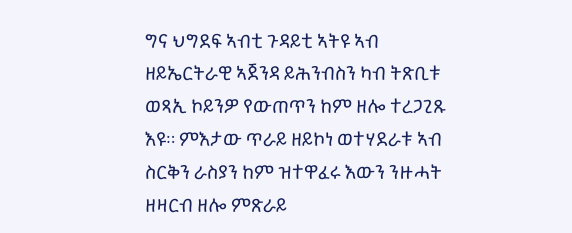ግና ህግደፍ ኣብቲ ጉዳይቲ ኣትዩ ኣብ ዘይኤርትራዊ ኣጀንዳ ይሕንብስን ካብ ትጽቢቱ ወጻኢ ኮይንዎ የውጠጥን ከም ዘሎ ተረጋጊጹ እዩ። ምእታው ጥራይ ዘይኮነ ወተሃደራቱ ኣብ ስርቅን ራስያን ከም ዝተዋፈሩ እውን ንዙሓት ዘዛርብ ዘሎ ምጽራይ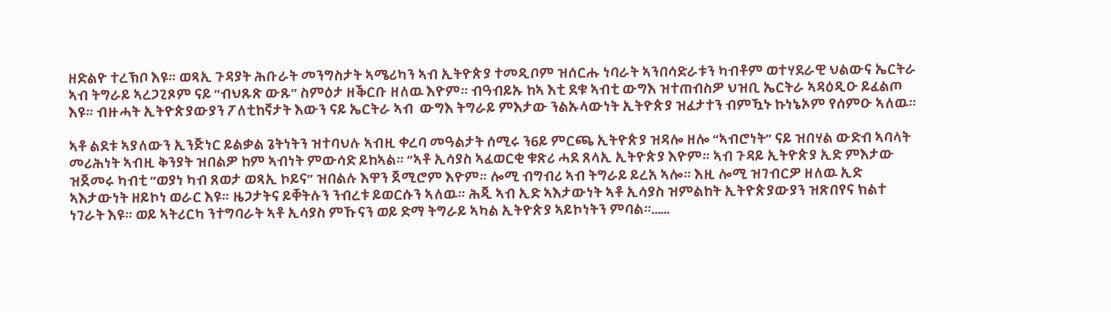ዘድልዮ ተረኽቦ እዩ። ወጻኢ ጉዳያት ሕቡራት መንግስታት ኣሜሪካን ኣብ ኢትዮጵያ ተመዲቦም ዝሰርሑ ነባራት ኣንበሳድራቱን ካብቶም ወተሃደራዊ ህልውና ኤርትራ ኣብ ትግራይ ኣረጋጊጾም ናይ “ብህጹጽ ውጹ” ስምዕታ ዘቕርቡ ዘለዉ እዮም። ብዓብይኡ ከኣ እቲ ደቁ ኣብቲ ውግእ ዝተጠብስዎ ህዝቢ ኤርትራ ኣዳዕዲዑ ይፈልጦ እዩ። ብዙሓት ኢትዮጵያውያን ፖለቲከኛታት እውን ናይ ኤርትራ ኣብ  ውግእ ትግራይ ምእታው ንልኡላውነት ኢትዮጵያ ዝፈታተን ብምዃኑ ኩነኔኦም የሰምዑ ኣለዉ።

ኣቶ ልደቱ ኣያለውን ኢንጅነር ይልቃል ጌትነትን ዝተባህሉ ኣብዚ ቀረባ መዓልታት ሰሚሩ ን6ይ ምርጫ ኢትዮጵያ ዝዳሎ ዘሎ “ኣብሮነት” ናይ ዝበሃል ውድብ ኣባላት መሪሕነት ኣብዚ ቅንያት ዝበልዎ ከም ኣብነት ምውሳድ ይከኣል። “ኣቶ ኢሳያስ ኣፈወርቂ ቁጽሪ ሓደ ጸላኢ ኢትዮጵያ እዮም። ኣብ ጉዳይ ኢትዮጵያ ኢድ ምእታው ዝጀመሩ ካብቲ “ወያነ ካብ ጸወታ ወጻኢ ኮይና” ዝበልሉ እዋን ጀሚሮም እዮም። ሎሚ ብግብሪ ኣብ ትግራይ ይረአ ኣሎ። እዚ ሎሚ ዝገብርዎ ዘለዉ ኢድ ኣእታውነት ዘይኮነ ወራር እዩ። ዜጋታትና ይቐትሉን ንብረቱ ይወርሱን ኣለዉ። ሕጂ ኣብ ኢድ ኣእታውነት ኣቶ ኢሳያስ ዝምልከት ኢትዮጵያውያን ዝጽበየና ክልተ ነገራት እዩ። ወይ ኣትሪርካ ንተግባራት ኣቶ ኢሳያስ ምኹናን ወይ ድማ ትግራይ ኣካል ኢትዮጵያ ኣይኮነትን ምባል።……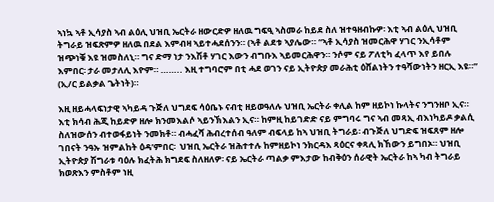ኣነኳ ኣቶ ኢሳያስ ኣብ ልዕሊ ህዝቢ ኤርትራ ዘውርድዎ ዘለዉ ግፍዒ ኣስመራ ከይደ ስለ ዝተዓዘብኩዎ፡ እቲ ኣብ ልዕሊ ህዝቢ ትግራይ ዝፍጽምዎ ዘለዉ በደል እምብዛ ኣይተሓደሰንን። (ኣቶ ልደቱ ኣያሌው። “ኣቶ ኢሳያስ ዝመርሕዋ ሃገር ንኢሳቶም ዝጭነቑ እዩ ዝመስለኒ። ግና ድማ ነታ ንእሽቶ ሃገር እውን ብግቡእ ኣይመርሕዋን። ንሶም ናይ ፖለቲካ ፈላጥ እየ ይበሉ እምበር፡ ታራ መታለሊ እዮም። …….. እዚ ተግባሮም በቲ ሓደ ወገን ናይ ኢትዮጵያ መራሕቲ ዕሸልነትን ተዓሻውነትን ዘርኢ እዩ።”  (ኢ/ር ይልቃል ጌትነት)።

እዚ ዘይሓላፍነታዊ ኣካይዳ ጉጅለ ህግደፍ ሳዕቤኑ ናብቲ ዘይወዓለሉ ህዝቢ ኤርትራ ቀሊል ከም ዘይኮነ ኩላትና ንግንዘቦ ኢና። እቲ ክሳብ ሕጂ ከይድዎ ዘሎ ክንመእልሶ ኣይንኽእልን ኢና። ከምዚ ከይገድድ ናይ ምግባሩ ግና ኣብ መጻኢ ብእነካይዶ ቃልሲ ስለዝውሰን ብተወፋይነት ንመክቶ። ብሓፈሻ ሕብረተሰብ ዓለም ብፍላይ ከኣ ህዝቢ ትግራይ፡ ብጉጅለ ህግድፍ ዝፍጸም ዘሎ ገበናት ንዓኡ ዝምልከት ዕዳ’ምበር፡  ህዝቢ ኤርትራ ዝሕተተሉ ከምዘይኮነ ንክርዳእ ጻዕርና ቀጻሊ ክኸውን ይግበኦ። ህዝቢ ኢትዮጵያ ሽግራቱ ባዕሉ ክፈትሕ ክግደፍ ስለዘለዎ፡ ናይ ኤርትራ ጣልቃ ምእታው ከብቅዕን ሰራዊት ኤርትራ ከኣ ካብ ትግራይ ክወጽእን ምስቶም ነዚ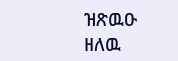ዝጽዉዑ ዘለዉ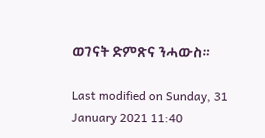ወገናት ድምጽና ንሓውስ።

Last modified on Sunday, 31 January 2021 11:40